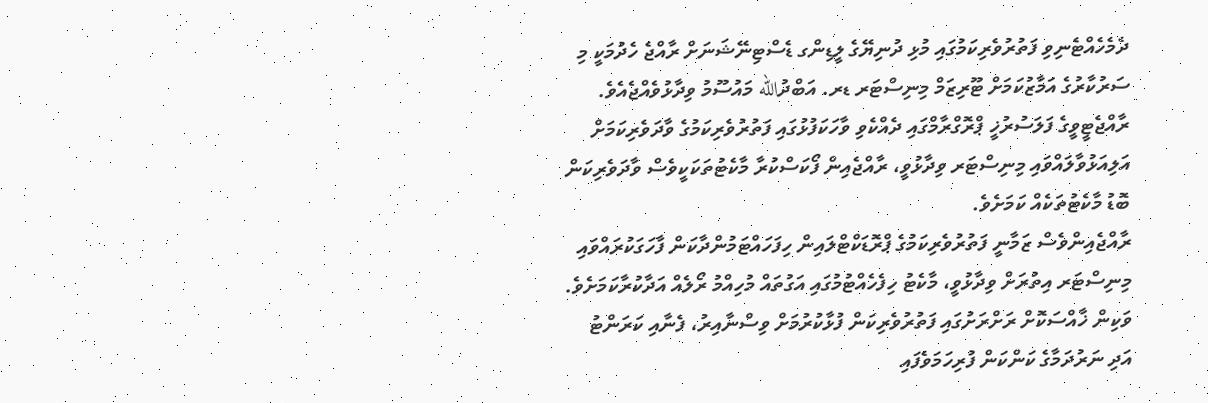ދެމެހެއްޓެނިވި ފަތުރުވެރިކަމުގައި މުޅި ދުނިޔޭގެ ލީޑިންގ ޑެސްޓިނޭޝަނަށް ރާއްޖެ ހެދުމަކީ މި ސަރުކާރުގެ އަމާޒުކަމަށް ޓޫރިޒަމް މިނިސްޓަރ ޑރ. އަބްދުالله މައުސޫމު ވިދާޅުވެއްޖެއެވެ.
ރާއްޖެޓީވީގެ ފަލަސުރުޚީ ޕްރޮގްރާމްގައި ދެއްކެވި ވާހަކަފުޅުގައި ފަތުރުވެރިކަމުގެ ވާދަވެރިކަމަށް އަލިއަޅުވާލައްވައި މިނިސްޓަރ ވިދާޅުވީ، ރާއްޖެއިން ފޯކަސްކުރާ މާކެޓުތަކަކީވެސް ވާދަވެރިކަން ބޮޑު މާކެޓުތަކެއް ކަމަށެވެ.
ރާއްޖެއިންވެސް ޒަމާނީ ފަތުރުވެރިކަމުގެ ޕްރޮޑަކްޓްލައިން ހިފަހައްޓަމުންދާކަން ފާހަގަކުރައްވައި މިނިސްޓަރ އިތުރަށް ވިދާޅުވީ، މާކެޓު ހިފެހެއްޓުމުގައި އަގުތައް މުހިއްމު ރޯލެއް އަދާކުރާކަމަށެވެ.
ވަކިން ޚާއްސަކޮށް ރަށްރަށުގައި ފަތުރުވެރިކަން ފުޅާކުރުމަށް ވިސްނާއިރު، ފެނާއި ކަރަންޓު އަދި ނަރުދަމާގެ ކަންކަން ފުރިހަމަވެފައި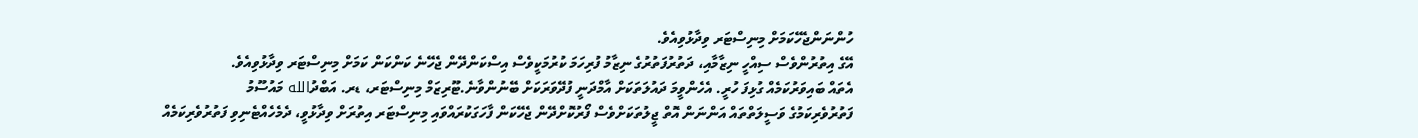ހުންނަންޖެހޭކަމަށް މިނިސްޓަރ ވިދާޅުވިއެވެ.
އޭގެ އިތުރުންވެސް ސިއްހީ ނިޒާމާއި، ދަތުރުފަތުރުގެ ނިޒާމު ފުރިހަމަ ކުރުމަކީވެސް އިސްކަންދޭން ޖެހޭނެ ކަންކަން ކަމަށް މިނިސްޓަރ ވިދާޅުވިއެވެ.
އެތައް ބައިވަރުކަމެއް ގުޅިފަ ހުރީ. އެހެންވީމަ ދައުލަތަކަށް އާމްދަނީ ފުދޭވަރަކަށް ބޭނުންވާނެ.ޓޫރިޒަމް މިނިސްޓަރ، ޑރ. އަބްދުالله މައުސޫމު
ފަތުރުވެރިކަމުގެ ވަސީލަތްތައް އަންނަން އޮތް ޖީލުތަކަށްވެސް ފޯރުކޮށްދޭން ޖެހޭކަން ފާހަގަކުރައްވައި މިނިސްޓަރ އިތުރަށް ވިދާޅުވީ، ދެމެހެއްޓެނިވި ފަތުރުވެރިކަމެއް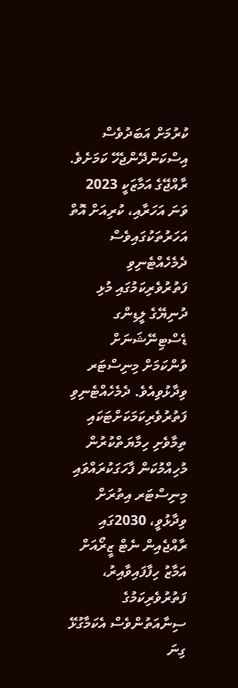ކުރުމަށް އަބަދުވެސް އިސްކަންދޭންޖެހޭ ކަމަށެވެ.
ރާއްޖޭގެ އަމާޒަކީ 2023 ވަނަ އަހަރާއި، ކުރިއަށް އޮތް އަހަރުތަކުގައިވެސް ދެމެހެއްޓެނިވި ފަތުރުވެރިކަމުގައި މުޅި ދުނިޔޭގެ ލީޑިންގ ޑެސްޓިނޭޝަނަށް ވުންކަމަށް މިނިސްޓަރ ވިދާޅުވިއެވެ. ދެމެހެއްޓެނިވި ފަތުރުވެރިކަމަކަށްޓަކައި ތިމާވެށި ހިމާޔަތްކުރުން މުހިއްމުކަން ފާހަގަކުރައްވައި މިނިސްޓަރ އިތުރަށް ވިދާޅުވީ، 2030ގައި ރާއްޖެއިން ނެޓް ޒީރޯއަށް އަމާޒު ހިފާފައިވާއިރު، ފަތުރުވެރިކަމުގެ ސިނާއަތުންވެސް އެކަމާގުޅޭ ގިނަ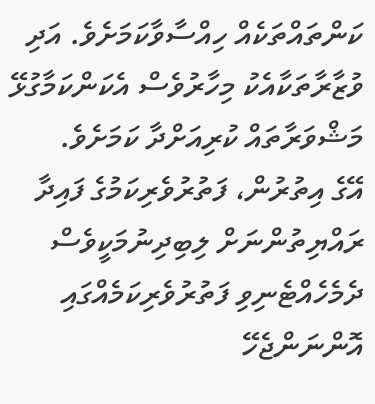ކަންތައްތަކެއް ހިއްސާވާކަމަށެވެ. އަދި ވުޒާރާތަކާއެކު މިހާރުވެސް އެކަންކަމާގުޅޭ މަޝްވަރާތައް ކުރިއަށްދާ ކަމަށެވެ.
އޭގެ އިތުރުން، ފަތުރުވެރިކަމުގެ ފައިދާ ރައްޔިތުންނަށް ލިބިދިނުމަކީވެސް ދެމެހެއްޓެނިވި ފަތުރުވެރިކަމެއްގައި އޮންނަންޖެހޭ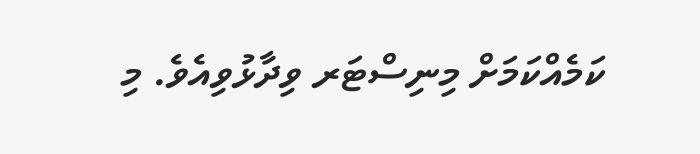ކަމެއްކަމަށް މިނިސްޓަރ ވިދާޅުވިއެވެ. މި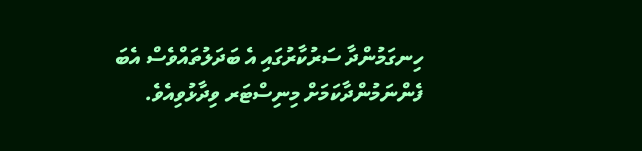ހިނގަމުންދާ ސަރުކާރުގައި އެ ބަދަލުތައްވެސް އެބަ ފެންނަމުންދާކަމަށް މިނިސްޓަރ ވިދާޅުވިއެވެ.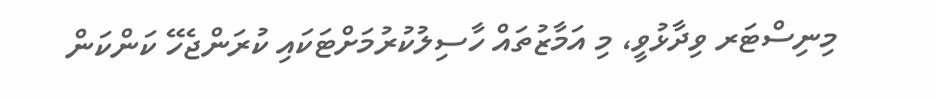މިނިސްޓަރ ވިދާޅުވީ، މި އަމާޒުތައް ހާސިލުކުރުމަށްޓަކައި ކުރަންޖެހޭ ކަންކަން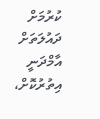ކުރުމަށް ދައުލަތަށް އާމްދަނީ އިތުރުކޮށް،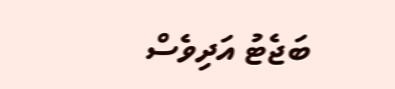ބަޖެޓު އަދިވެސް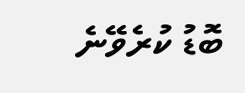ބޮޑު ކުރެވޭނެ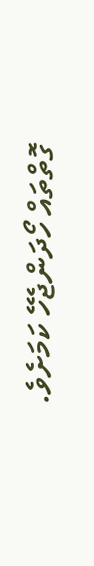ގޮތްތައް ހޯދަންޖެހޭ ކަމަށެވެ.